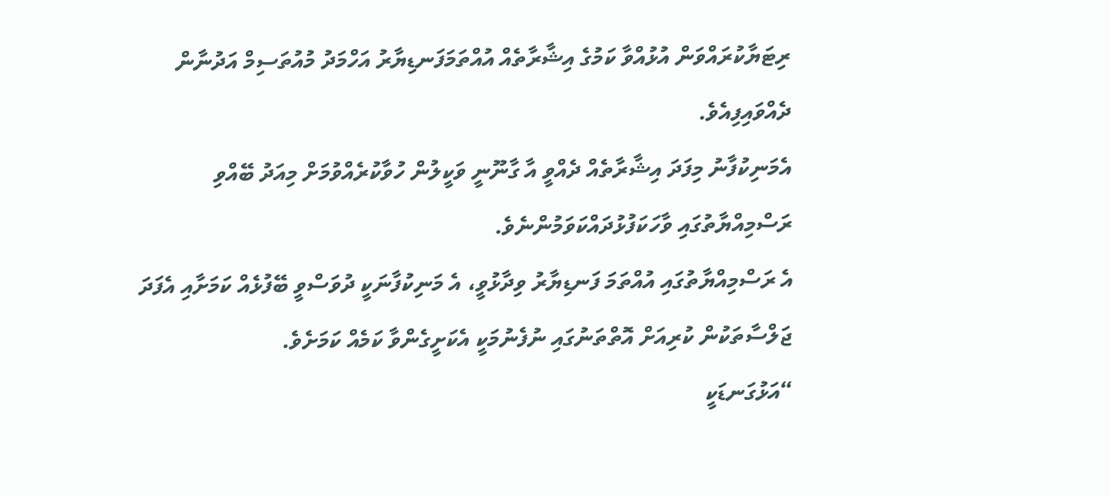ރިޓަޔާކުރައްވަން އުޅުއްވާ ކަމުގެ އިޝާރާތެއް އުއްތަމަފަނޑިޔާރު އަހްމަދު މުއުތަސިމް އަދުނާން ދެއްވައިފިއެވެ.
އެމަނިކުފާނު މިފަދަ އިޝާރާތެއް ދެއްވީ އާ ގާނޫނީ ވަކީލުން ހުވާކުރެއްވުމަށް މިއަދު ބޭއްވި ރަސްމިއްޔާތުގައި ވާހަކަފުޅުދައްކަވަމުންނެވެ.
އެ ރަސްމިއްޔާތުގައި އުއްތަމަ ފަނޑިޔާރު ވިދާޅުވީ، އެ މަނިކުފާނަކީ ދުވަސްވީ ބޭފުޅެއް ކަމަށާއި އެފަދަ ޖަލްސާތަކުން ކުރިއަށް އޮތްތަނުގައި ނުފެނުމަކީ އެކަށީގެންވާ ކަމެއް ކަމަށެވެ.
“އަޅުގަނޑަކީ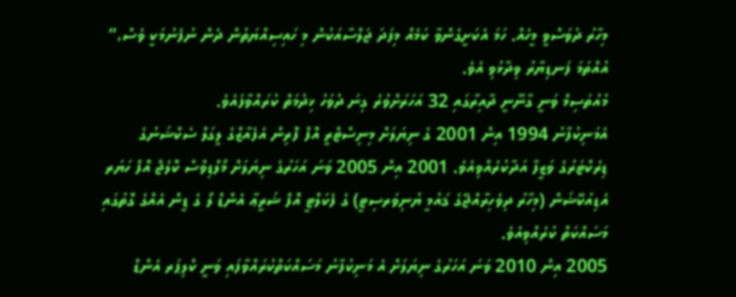މިހާރު ދުވަސްވީ މީހެއް. ހަމަ އެކަށީގެންވާ ކަމެއް މިފަދަ ޖަލްސާއަކުން މި ހައިސިއްޔަތުން ދެން ނުފެނުމަކީ ވެސް،” އުއްތަމަ ފަނޑިޔާރު ވިދާޅުވި އެވެ.
މުއުތަސިމް ވަނީ ގާނޫނީ ދާއިރާގައި 32 އަހަރަށްވުރެ ގިނަ ދުވަހު ޚިދުމަތް ކުރައްވާފައެވެ.
އެމަނިކުފާނު 1994 އިން 2001 ގެ ނިޔަލަށް މިނިސްޓްރީ އޮފް ފޮރިން އެފެއާޒްގެ ލީގަލް ސެކްޝަނުގެ ޑިރެކްޓަރުގެ ވަޒީފާ އަދާކުރެއްވިއެވެ. 2001 އިން 2005 ވަނަ އަހަރުގެ ނިޔަލަށް މޯލްޑިވްސް ކޮލެޖް އޮފް ހަޔަރ އެޑިއުކޭޝަން (މިހާރު ދިވެހިރާއްޖޭގެ ޤައުމީ ޔުނިވަރސިޓީ) ގެ ފެކަލްޓީ އޮފް ޝަރީޢާ އެންޑް ލޯ ގެ ޑީން އެއްގެ ގޮތުގައި މަސައްކަތް ކުރެއްވިއެވެ.
2005 އިން 2010 ވަނަ އަހަރުގެ ނިޔަލަށް އެ މަނިކުފާނު މަސައްކަތްކުރައްވާފައި ވަނީ ކްލިޕަރ އެންޑް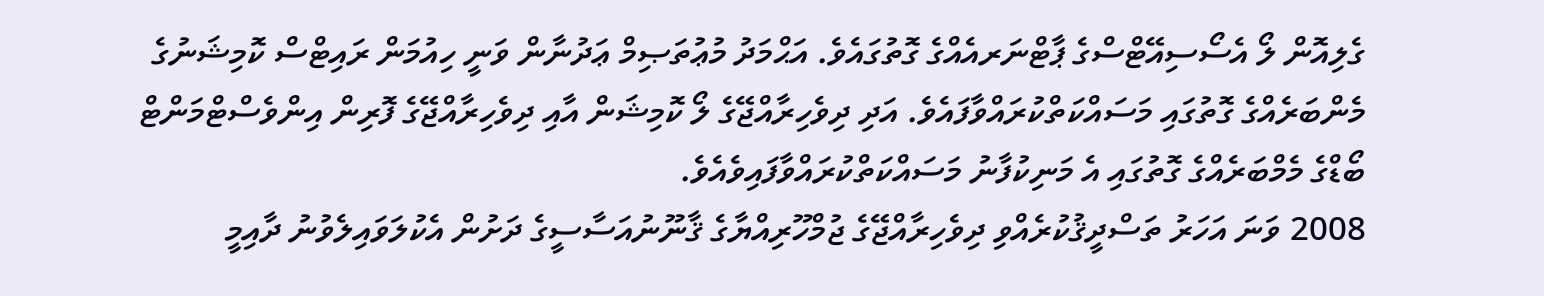ގެލިއޮން ލޯ އެސޯސިއޭޓްސްގެ ޕާޓްނަރއެއްގެ ގޮތުގައެވެ. އަޙްމަދު މުޢުތަޞިމް ޢަދުނާން ވަނީ ހިއުމަން ރައިޓްސް ކޮމިޝަނުގެ މެންބަރެއްގެ ގޮތުގައި މަސައްކަތްކުރައްވާފައެވެ. އަދި ދިވެހިރާއްޖޭގެ ލޯ ކޮމިޝަން އާއި ދިވެހިރާއްޖޭގެ ފޮރިން އިންވެސްޓްމަންޓް ބޯޑްގެ މެމްބަރެއްގެ ގޮތުގައި އެ މަނިކުފާނު މަސައްކަތްކުރައްވާފައިވެއެވެ.
2008 ވަނަ އަހަރު ތަސްދީޤުކުރެއްވި ދިވެހިރާއްޖޭގެ ޖުމްހޫރިއްޔާގެ ޤާނޫނުއަސާސީގެ ދަށުން އެކުލަވައިލެވުނު ދާއިމީ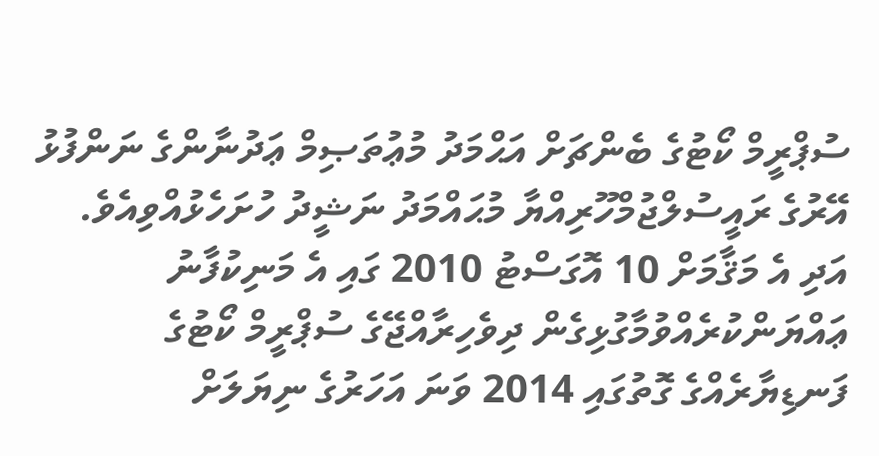ސުޕްރީމް ކޯޓުގެ ބެންޗަށް އަޙްމަދު މުޢުތަޞިމް ޢަދުނާންގެ ނަންފުޅު އޭރުގެ ރައީސުލްޖުމްހޫރިއްޔާ މުޙައްމަދު ނަޝީދު ހުށަހެޅުއްވިއެވެ. އަދި އެ މަޤާމަށް 10 އޮގަސްޓު 2010 ގައި އެ މަނިކުފާނު ޢައްޔަންކުރެއްވުމާގުޅިގެން ދިވެހިރާއްޖޭގެ ސުޕްރީމް ކޯޓުގެ ފަނޑިޔާރެއްގެ ގޮތުގައި 2014 ވަނަ އަހަރުގެ ނިޔަލަށް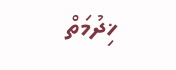ޚިދުމަތް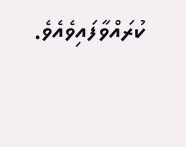ކުރައްވާފައިވެއެވެ.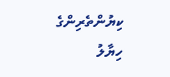ކިޔުންތެރިންގެ ހިޔާލު